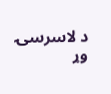د لاسرسۍ وړ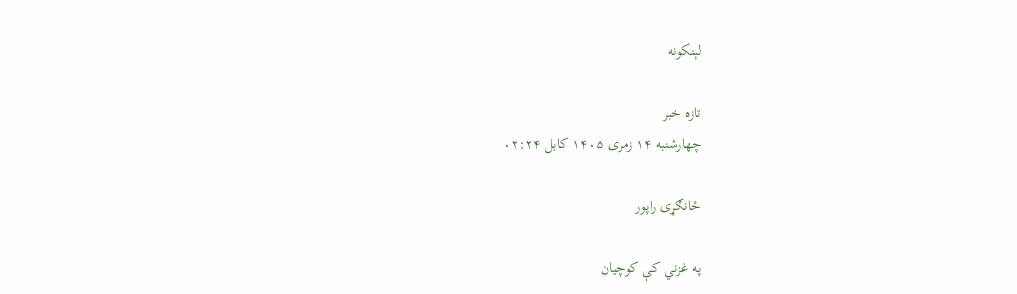لېنکونه

تازه خبر
چهارشنبه ۱۴ زمری ۱۴۰۵ کابل ۰۲:۲۴

ځانګړی راپور

په غزني کې کوچیان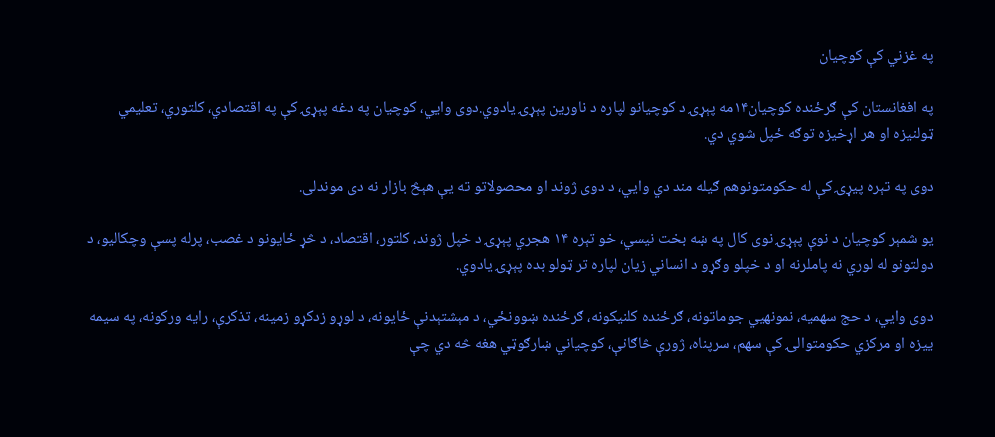په غزني کې کوچیان

په افغانستان کې ګرځنده کوچیان۱۴مه پېړۍ د کوچیانو لپاره د ناورین پېړۍ یادوي.دوی وايي، کوچیان په دغه پېړۍ کې په اقتصادي، کلتوري، تعلیمي ټولنیزه او هر اړخیزه توګه ځپل شوي دي.

دوی په تېره پیړۍ کې له حکومتونوهم ګیله مند دي وايي، د دوی ژوند او محصولاتو ته یې هېڅ بازار نه دی موندلی.

یو شمېر کوچیان د نوې پېړۍ نوی کال په ښه بخت نیسي، خو تېره ۱۴ هجري پېړۍ د خپل ژوند، کلتور، اقتصاد، د څړ ځایونو د غصب، پرله پسې وچکالیو، د دولتونو له لوري نه پاملرنه او د خپلو وګړو د انساني زیان لپاره تر ټولو بده پېړۍ یادوي.

دوی وايي، د حج سهمیه، نمونهیي جوماتونه، ګرځنده کلنیکونه، ګرځنده ښوونځي، د مېشتېدنې ځایونه، د لوړو زدکړو زمینه، تذکرې، رایه ورکونه، په سیمه ییزه او مرکزي حکومتوالۍ کې سهم، سرپناه، ژورې څاګانې، کوچیاني ښارګوټي هغه څه دي چې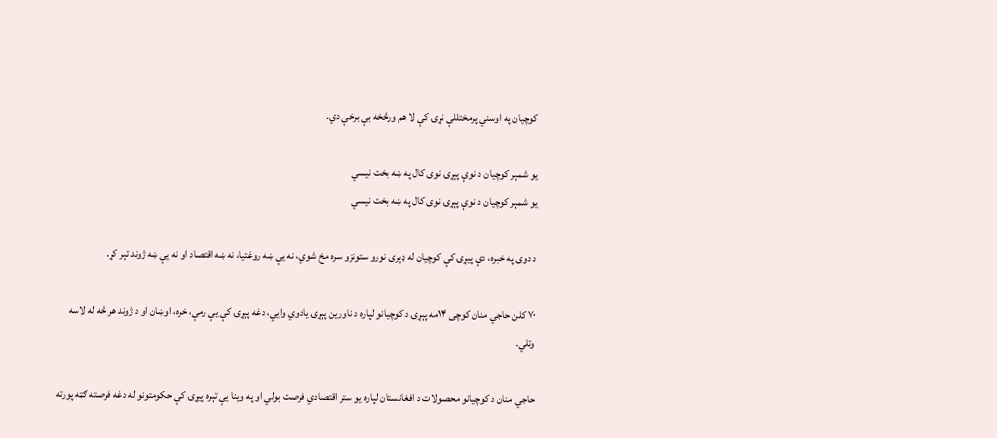کوچیان په اوسني پرمختللې نړۍ کې لا هم ورڅخه بې برخې دي.

یو شمېر کوچیان د نوې پېړۍ نوی کال په ښه بخت نیسي
یو شمېر کوچیان د نوې پېړۍ نوی کال په ښه بخت نیسي

د دوی په خبره، دې پيړۍ کې کوچیان له ډېری نورو ستونزو سره مخ شوي، نه يې ښه روغتیا، نه ښه اقتصاد او نه یې ښه ژوند تېر کړ.

۷۰ کلن حاجي منان کوچی ۱۴مه پېړۍ د کوچیانو لپاره د ناورین پېړۍ یادوي وايي، دغه پېړۍ کې یې رمې، خره، اوښان او د ژوند هر څه له لاسه وتلي.

حاجي منان د کوچيانو محصولات د افغانستان لپاره يو ستر اقتصادي فرصت بولي او په وینا یې تېره پیړۍ کې حکومتونو له دغه فرصته ګټه پورته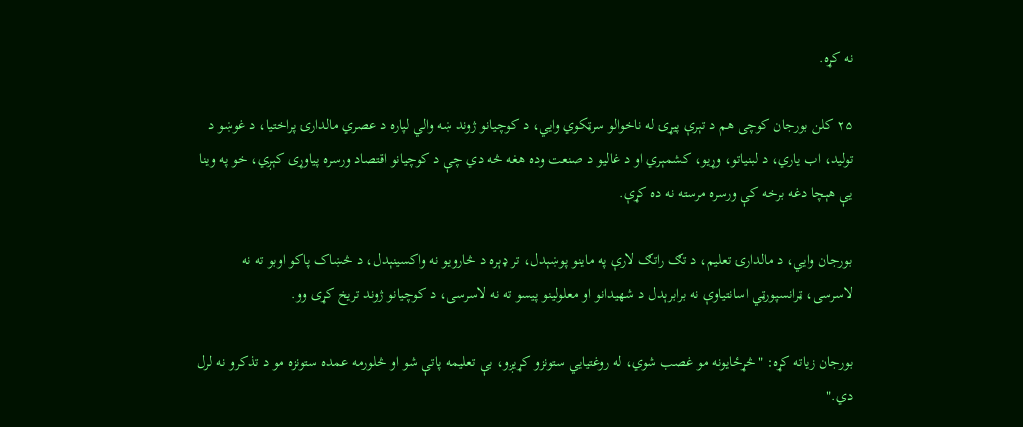نه کړه.

۲۵ کلن بورجان کوچی هم د تېرې پيړۍ له ناخوالو سرټکوي وايي، د کوچیانو ژوند ښه والي لپاره د عصري مالدارۍ پراختیا، د غوښو د تولید، اب یاري، د لبنیاتو، وړیو، کشمېري او د غالیو د صنعت وده هغه څه دي چې د کوچیانو اقتصاد ورسره پیاوړی کېږي، خو په وینا یې هېچا دغه برخه کې ورسره مرسته نه ده کړې.

بورجان وايي، د مالدارۍ تعلیم، د تګ راتګ لارې په ماینو پوښېدل، تر ډېره د څارويو نه واکسينېدل، د څښاک پاکو اوبو ته نه لاسرسی، ټرانسپورټي اسانتیاوې نه برابرېدل د شهیدانو او معلولینو پیسو ته نه لاسرسی، د کوچیانو ژوند تریخ کړی وو.

بورجان زیاته کړه: "څړځایونه مو غصب شوي، له روغتیايي ستونزو کړیږو، بې تعلیمه پاتې شو او څلورمه عمده ستونزه مو د تذکرو نه لرل دي."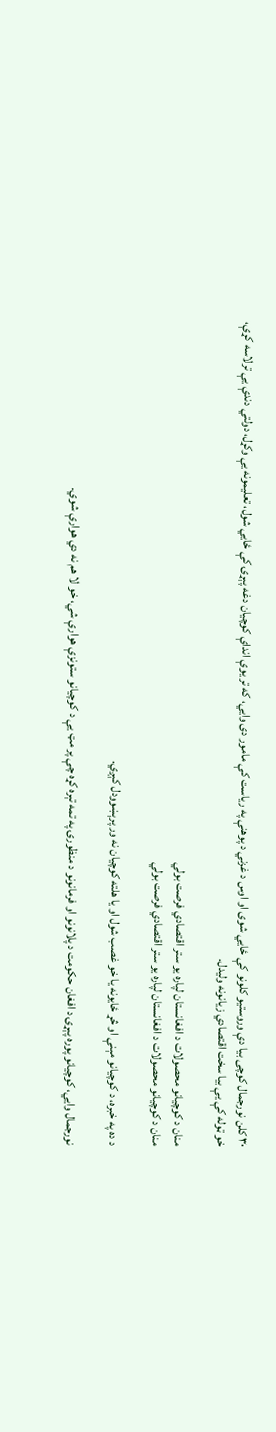۳۰ کلن نورجمال کوچی بیا دې وروستیو کلونو کې ځايي شوی او اوس د غزني د پوهنې په ریاست کې مامور دی وايي، که تر یوې انداې کوچیان دغه پېړۍ کې ځايي شول، تعلیمونه یې وکړل، دولتي دندې یې ترلاسه کړې، خو ټوله کې یې بیا سخت اقتصادي زیانونه ولیدل.

منان د کوچيانو محصولات د افغانستان لپاره يو ستر اقتصادي فرصت بولي
منان د کوچيانو محصولات د افغانستان لپاره يو ستر اقتصادي فرصت بولي

د ده په خبره، د کوچیانو مېنې او څړ ځایونه یا خو غصب شول او یا هلته کوچیان نه ور پرېښوودل کېږي.

نورجمال وايي، کوچیانو پوره پېړۍ د افغان حکومت د پلانونو او فرمانونو د منظورۍ په تمه تېره کړه چې پر مټ يې د کوچيانو ستونزې هوارې شي، خو لا هم نه دي هوارې شوي.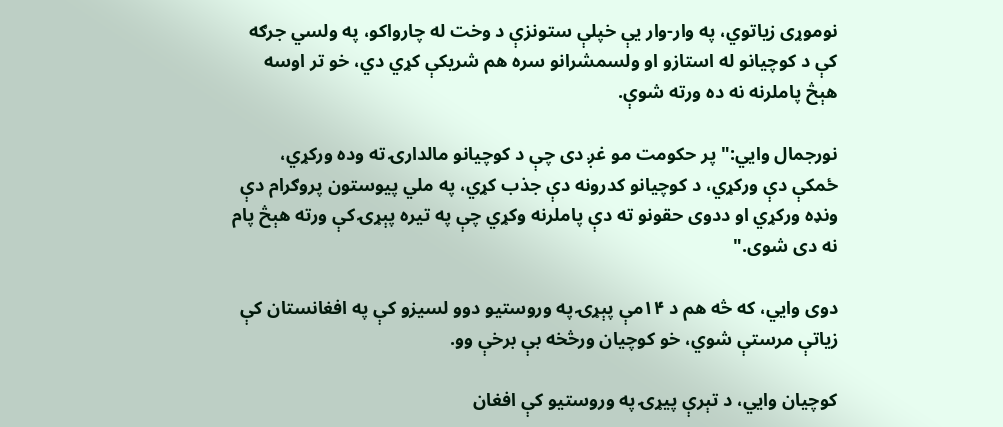نوموړی زیاتوي، په وار-وار یې خپلې ستونزې د وخت له چارواکو، په ولسي جرګه کې د کوچیانو له استازو او ولسمشرانو سره هم شریکې کړي دي، خو تر اوسه هېڅ پاملرنه نه ده ورته شوې.

نورجمال وايي:" پر حکومت مو غږ دی چې د کوچیانو مالدارۍ ته وده ورکړي، ځمکې دې ورکړي، د کوچیانو کدرونه دې جذب کړي، په ملي پیوستون پروګرام دې ونډه ورکړي او ددوی حقونو ته دې پاملرنه وکړي چې په تیره پېړۍ کې ورته هېڅ پام نه دی شوی."

دوی وايي، که څه هم د ۱۴مې پېړۍ په وروستیو دوو لسیزو کې په افغانستان کې زیاتې مرستې شوي، خو کوچیان ورڅخه بې برخې وو.

کوچیان وايي، د تېرې پيړۍ په وروستیو کې افغان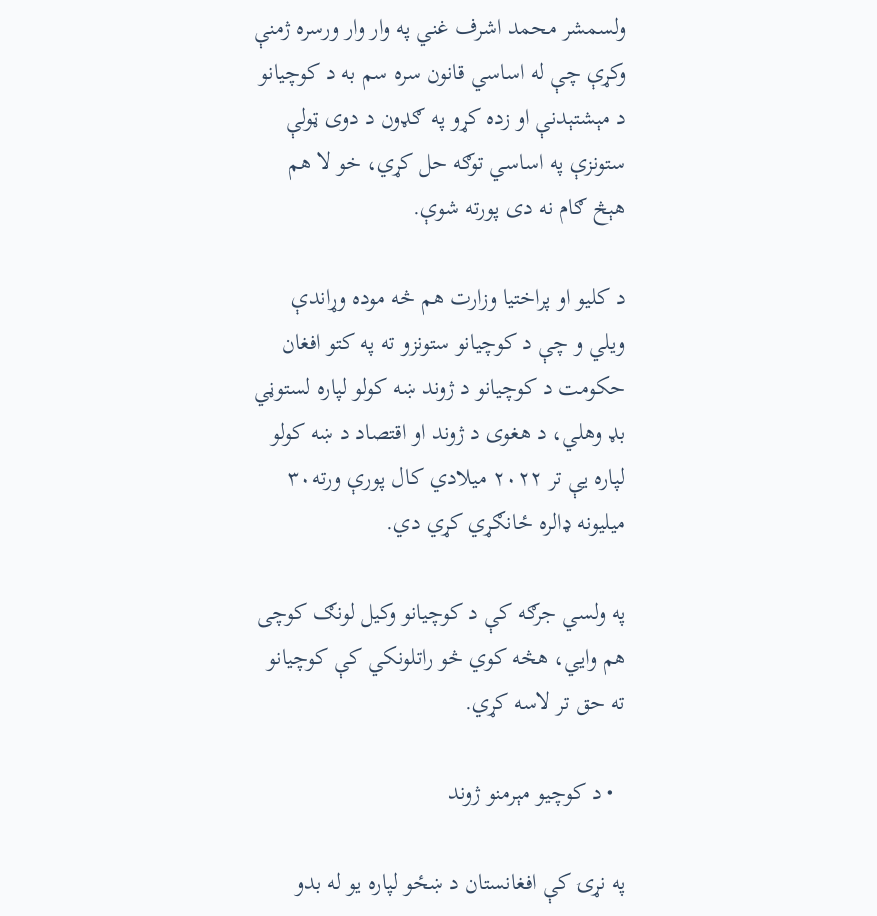ولسمشر محمد اشرف غني په وار وار ورسره ژمنې وکړې چې له اساسي قانون سره سم به د کوچیانو د مېشتېدنې او زده کړو په ګډون د دوی ټولې ستونزې په اساسي توګه حل کړي، خو لا هم هېڅ ګام نه دی پورته شوې.

د کلیو او پراختیا وزارت هم څه موده وړاندې ویلي و چې د کوچیانو ستونزو ته په کتو افغان حکومت د کوچیانو د ژوند ښه کولو لپاره لستوڼي بډ وهلي، د هغوی د ژوند او اقتصاد د ښه کولو لپاره یې تر ۲۰۲۲ میلادي کال پورې ورته۳۰ میلیونه ډالره ځانګړي کړي دي.

په ولسي جرګه کې د کوچیانو وکیل لونګ کوچی هم وايي، هڅه کوي څو راتلونکي کې کوچیانو ته حق تر لاسه کړي.

  • د کوچیو مېرمنو ژوند

په نړۍ کې افغانستان د ښځو لپاره يو له بدو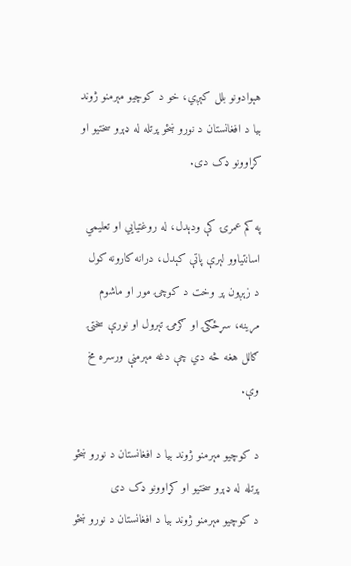هېوادونو بلل کېږي، خو د کوچيو مېرمنو ژوند بيا د افغانستان د نورو ښځو پرتله له ډېرو سختیو او کړاوونو ډک دی.

په کم عمرۍ کې ودېدل، له روغتيايي او تعليمي اسانتياوو لېرې پاتې کېدل، درانه کارونه کول د زېږون پر وخت د کوچۍ مور او ماشوم مړینه، سړځګۍ او ګرمۍ تېرول او نورې سختۍ ګالل هغه څه دي چې دغه مېرمنې ورسره مخ وې.

د کوچيو مېرمنو ژوند بيا د افغانستان د نورو ښځو پرتله له ډېرو سختیو او کړاوونو ډک دی
د کوچيو مېرمنو ژوند بيا د افغانستان د نورو ښځو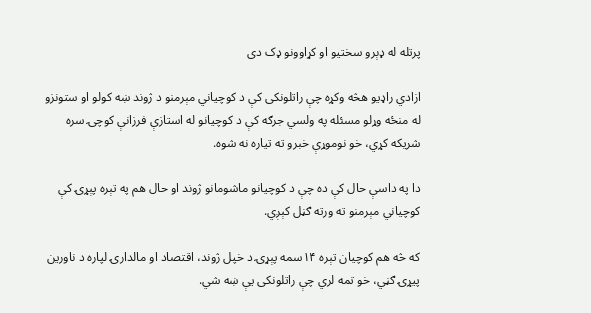پرتله له ډېرو سختیو او کړاوونو ډک دی

ازادي راډیو هڅه وکړه چې راتلونکی کې د کوچیاني مېرمنو د ژوند ښه کولو او ستونزو له منځه وړلو مسئله په ولسي جرګه کې د کوچیانو له استازې فرزانې کوچۍ سره شریکه کړي، خو نوموړې خبرو ته تیاره نه شوه.

دا په داسې حال کې ده چې د کوچیانو ماشومانو ژوند او حال هم په تېره پېړۍ کې کوچیاني مېرمنو ته ورته ګڼل کېږي.

که څه هم کوچیان تېره ۱۴سمه پېړۍ د خپل ژوند، اقتصاد او مالدارۍ لپاره د ناورین پيړۍ ګڼي، خو تمه لري چې راتلونکی یې ښه شي.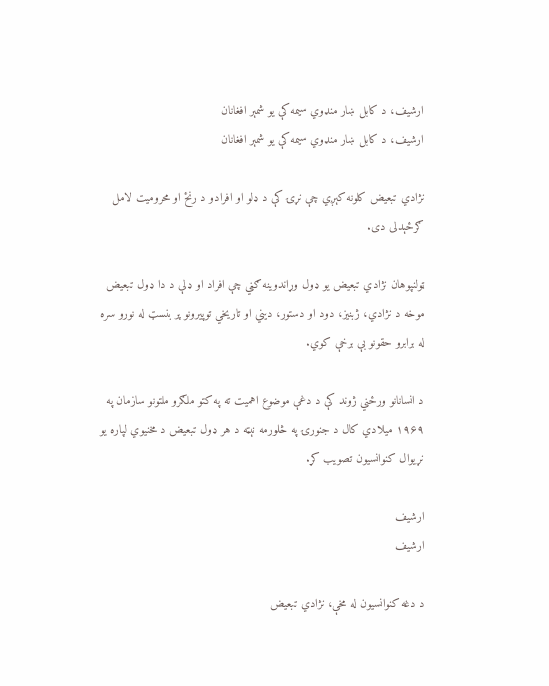ارشیف، د کابل ښار منډوي سیمه کې یو شمېر افغانان
ارشیف، د کابل ښار منډوي سیمه کې یو شمېر افغانان

نژادي تبعیض کلونه کېږي چې نړۍ کې د ‌‌‌‌‌‌ډلو او افرادو د رنځ او محرومیت لامل ګرځېدلی دی.

ټولنپوهان نژادي تبعيض يو ډول وړاندوینه ګڼي چې افراد او ډلې د دا ډول تبعيض موخه د نژادي، ژبنيز، دود او دستور، ديني او تاريخي توپيرونو پر بنسټ له نورو سره له برابرو حقونو بې برخې کوي.

د انسانانو ورځني ژوند کې د دغې موضوع اهمیت ته په کتو ملګرو ملتونو سازمان په ۱۹۶۹ میلادي کال د جنورۍ په څلورمه نېټه د هر ‌‌‌‌‌‌ډول تبعیض د مخنیوي لپاره یو نړیوال کنوانسیون تصویب کړ.

ارشیف
ارشیف

د دغه کنوانسیون له مخې، نژادي تبعیض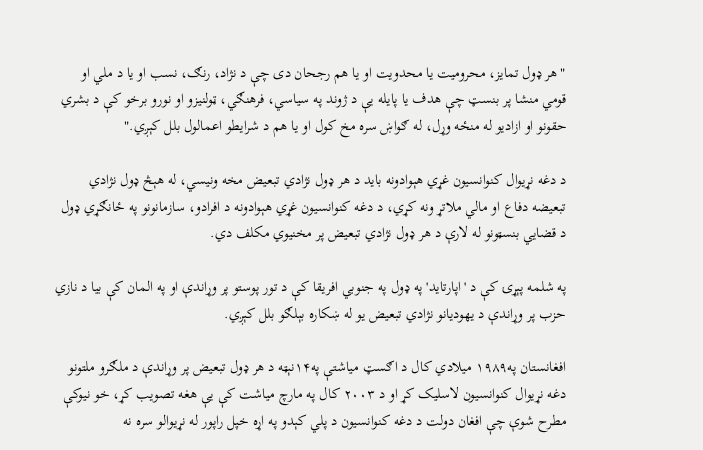"هر ‌‌‌‌‌‌‌ډول تمایز، محرومیت یا محدویت او یا هم رجحان دی چې د نژاد، رنګ، نسب او یا د ملي او قومي منشا پر بنسټ چې هدف یا پایله یې د ژوند په سیاسي، فرهنګي، ټولنیزو او نورو برخو کې د بشري حقونو او ازادیو له منځه وړل، له ګواښ سره مخ کول او یا هم د شرایطو اعمالول بلل کېږي."

د دغه نړیوال کنوانسیون غړي هېوادونه باید د هر ‌‌‌‌‌‌ډول نژادي تبعیض مخه ونیسي، له هېڅ ‌‌‌‌‌‌ډول نژادي تبعیضه دفاع او مالي ملاتړ ونه کړي، د دغه کنوانسیون غړي هېوادونه د افرادو، سازمانونو په ځانګړي ‌‌‌‌‌‌ډول د قضایي بنسټونو له لارې د هر ‌‌‌‌‌‌ډول نژادي تبعیض پر مخنیوي مکلف دي.

په شلمه پېړۍ کې د 'اپارتاید' په ‌‌‌‌‌‌ډول په جنوبي افریقا کې د تور پوستو پر وړاندې او په المان کې بیا د نازي حزب پر وړاندې د یهودیانو نژادي تبعیض یو له ښکاره بېلګو بلل کېږي.

افغانستان په۱۹۸۹ میلادي کال د اګسټ میاشتې په۱۴نېټه د هر ‌‌‌‌‌‌ډول تبعیض پر وړاندې د ملګرو ملتونو دغه نړیوال کنوانسیون لاسلیک کړ او د ۲۰۰۳ کال په مارچ میاشت کې یې هغه تصویب کړ، خو نیوکې مطرح شوې چې افغان دولت د دغه کنوانسیون د پلي کېدو په اړه خپل راپور له نړیوالو سره نه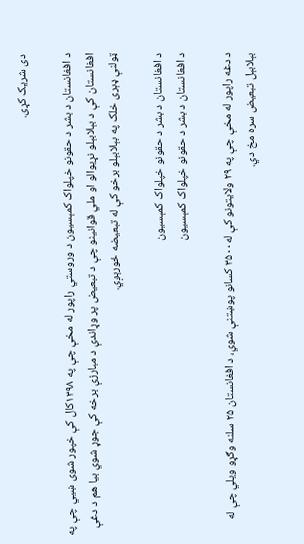دی شریک کړی.

د افغانستان د بشر د حقونو خپلواک کمېسیون د وروستي راپور له مخې چې په ۱۳۹۸کال کې خپور شوی ښیي چې په افغانستان کې د بېلابېلو نړیوالو او ملي قوانینو چې د تبعیض پر وړاندې د مبارزې برخه کې جوړ شوي بیا هم د دغې ټولنې ‌‌‌‌‌‌ډېری خلک په بېلابېلو برخو کې له تبعیضه ځورېږي.

د افغانستان د بشر د حقونو خپلواک کمېسیون
د افغانستان د بشر د حقونو خپلواک کمېسیون

د دغه راپور له مخې چې په ۲۹ ولایتونو کې له۳۵۰۰ کسانو پوښتنې شوي، د افغانستان ۲۵ سلنه وګړو ویلي چې له بېلابېل تبعیض سره مخ دي.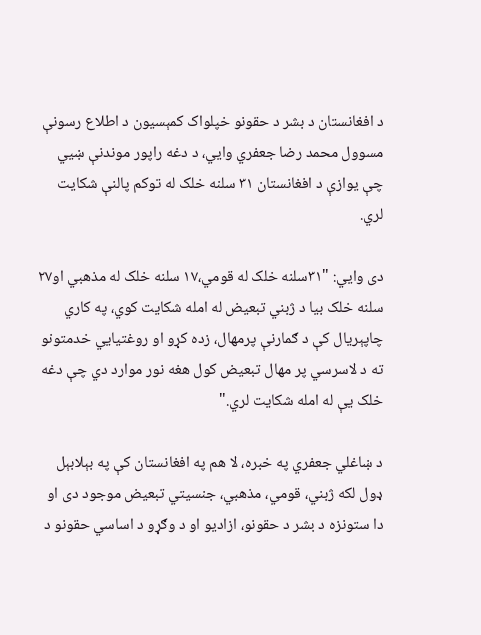د افغانستان د بشر د حقونو خپلواک کمېسیون د اطلاع رسونې مسوول محمد رضا جعفري وایي، د دغه راپور موندنې ښیي چې یوازې د افغانستان ۳۱ سلنه خلک له توکم پالنې شکایت لري.

دی وايي: "۳۱سلنه خلک له قومي،۱۷ سلنه خلک له مذهبي او۲۷ سلنه خلک بیا د ژبني تبعیض له امله شکایت کوي، په کاري چاپېریال کې د ګمارنې پرمهال، زده کړو او روغتیایي خدمتونو ته د لاسرسي پر مهال تبعیض کول هغه نور موارد دي چې دغه خلک یې له امله شکایت لري."

د ښاغلي جعفري په خبره، لا هم په افغانستان کې په بېلابېل ډول لکه ژبني، قومي، مذهبي، جنسیتي تبعیض موجود دی او دا ستونزه د بشر د حقونو، ازادیو او د وګړو د اساسي حقونو د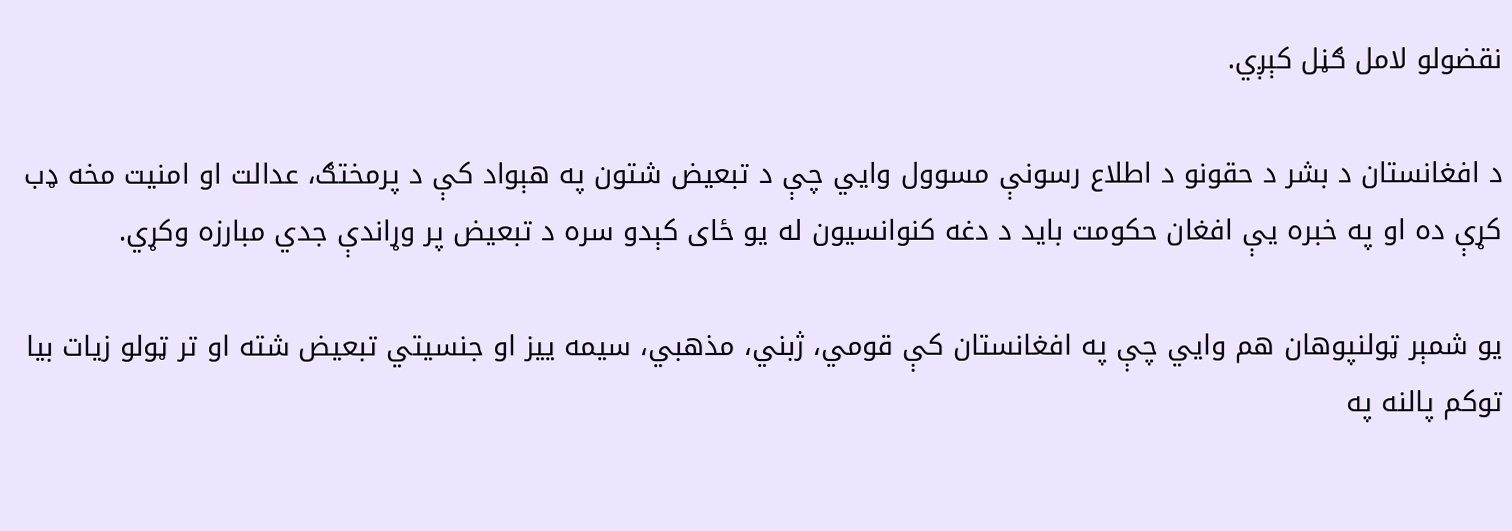نقضولو لامل ګڼل کېږي.

د افغانستان د بشر د حقونو د اطلاع رسونې مسوول وایي چې د تبعیض شتون په هېواد کې د پرمختګ، عدالت او امنیت مخه ‌‌‌‌‌‌ډب کړې ده او په خبره یې افغان حکومت باید د دغه کنوانسیون له یو ځای کېدو سره د تبعیض پر وړاندې جدي مبارزه وکړي.

یو شمېر ټولنپوهان هم وایي چې په افغانستان کې قومي، ژبني، مذهبي، سیمه ییز او جنسیتي تبعیض شته او تر ټولو زیات بیا توکم پالنه په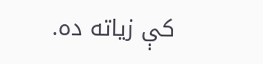کې زیاته ده.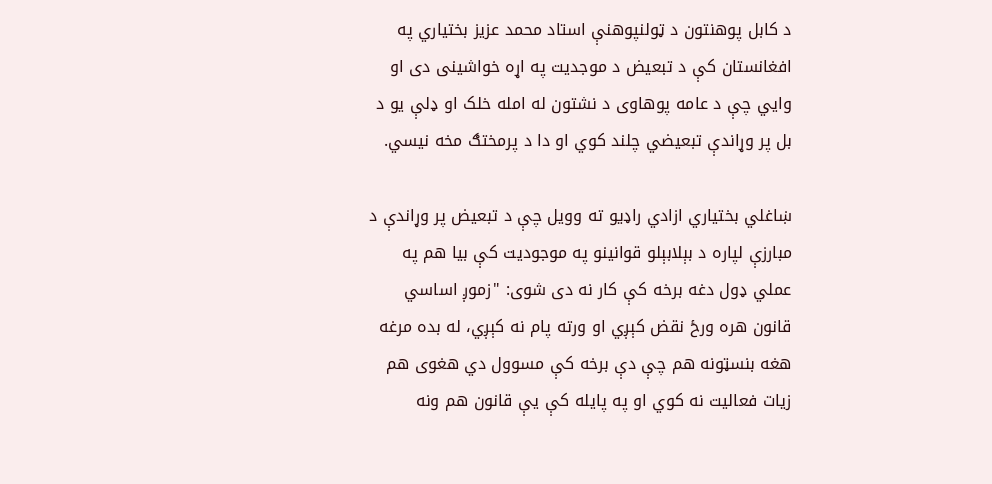د کابل پوهنتون د ټولنپوهنې استاد محمد عزیز بختیاري په افغانستان کې د تبعیض د موجدیت په اړه خواشینی دی او وایي چې د عامه پوهاوی د نشتون له امله خلک او ‌‌‌‌‌‌ډلې یو د بل پر وړاندې تبعیضي چلند کوي او دا د پرمختګ مخه نیسي.

ښاغلي بختیاري ازادي را‌‌‌‌‌‌ډیو ته وویل چې د تبعیض پر وړاندې د مبارزې لپاره د بېلابېلو قوانینو په موجودیت کې بیا هم په عملي ‌‌‌‌‌‌ډول دغه برخه کې کار نه دی شوی: "زموږ اساسي قانون هره ورځ نقض کېږي او ورته پام نه کېږي، له بده مرغه هغه بنسټونه هم چې دې برخه کې مسوول دي هغوی هم زیات فعالیت نه کوي او په پایله کې یې قانون هم ونه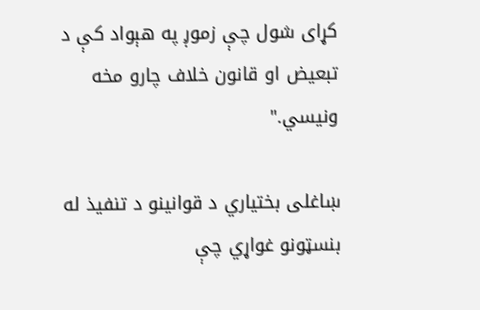کړای شول چې زموږ په هېواد کې د تبعیض او قانون خلاف چارو مخه ونیسي."

ښاغلی بختیاري د قوانینو د تنفیذ له بنسټونو غواړي چې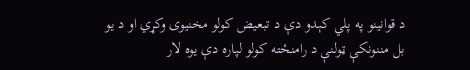د قوانینو په پلي کېدو دې د تبعیض کولو مخنیوی وکړي او د یو بل مننونکې ټولنې د رامنځته کولو لپاره دې یوه لار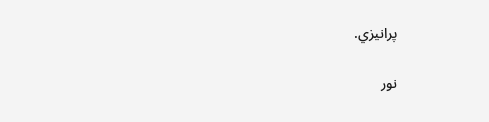پرانیزي.

نور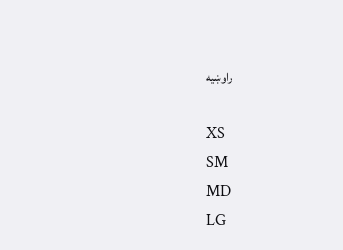راوښيه

XS
SM
MD
LG